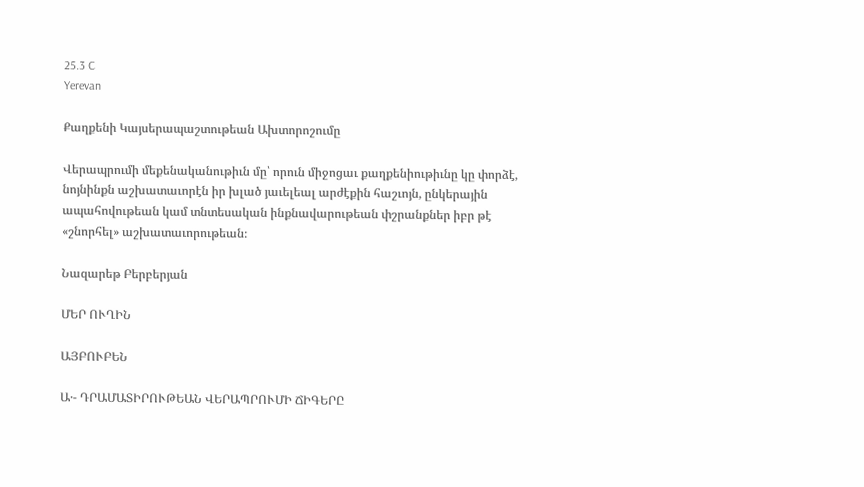25.3 C
Yerevan

Քաղքենի Կայսերապաշտութեան Ախտորոշումը

Վերապրումի մեքենականութիւն մը՝ որուն միջոցաւ քաղքենիութիւնը կը փորձէ, նոյնինքն աշխատաւորէն իր խլած յաւելեալ արժէքին հաշւոյն, ընկերային ապահովութեան կամ տնտեսական ինքնավարութեան փշրանքներ իբր թէ «շնորհել» աշխատաւորութեան։

Նազարեթ Բերբերյան

ՄԵՐ ՈՒՂԻՆ

ԱՅԲՈՒԲԵՆ

Ա․- ԴՐԱՄԱՏԻՐՈՒԹԵԱՆ ՎԵՐԱՊՐՈՒՄԻ ՃԻԳԵՐԸ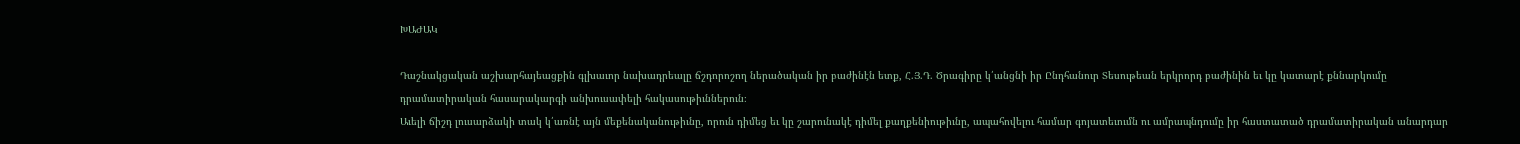ԽԱԺԱԿ

Դաշնակցական աշխարհայեացքին գլխաւոր նախադրեալը ճշդորոշող ներածական իր բաժինէն ետք, Հ.Յ.Դ. Ծրագիրը կ՛անցնի իր Ընդհանուր Տեսութեան երկրորդ բաժինին եւ կը կատարէ քննարկումը դրամատիրական հասարակարգի անխուսափելի հակասութիւններուն։
Աւելի ճիշդ լուսարձակի տակ կ՛առնէ այն մեքենականութիւնը, որուն դիմեց եւ կը շարունակէ դիմել քաղքենիութիւնը, ապահովելու համար գոյատեւումն ու ամրապնդումը իր հաստատած դրամատիրական անարդար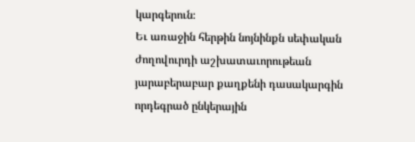կարգերուն։
Եւ առաջին հերթին նոյնինքն սեփական ժողովուրդի աշխատաւորութեան յարաբերաբար քաղքենի դասակարգին որդեգրած ընկերային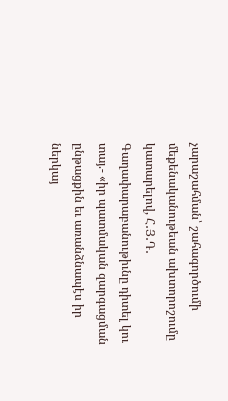չարաշահման՝ շահագործումի մեքենականութեան ախտորոշումը կատարելով, Հ․Յ․Դ․ Գաղափարաբանութիւնը դիտել կու տայ.- «իր պատմական զարգացման ընթացքին եւ առանձնապէս իր ներկայ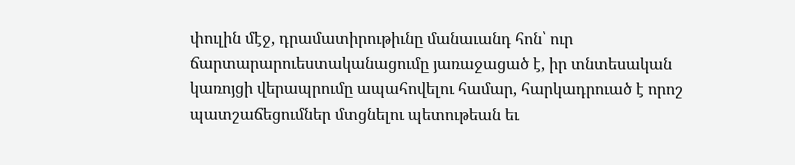փուլին մէջ, դրամատիրութիւնը մանաւանդ հոն՝ ուր ճարտարարուեստականացումը յառաջացած է, իր տնտեսական կառոյցի վերապրումը ապահովելու համար, հարկադրուած է որոշ պատշաճեցումներ մտցնելու պետութեան եւ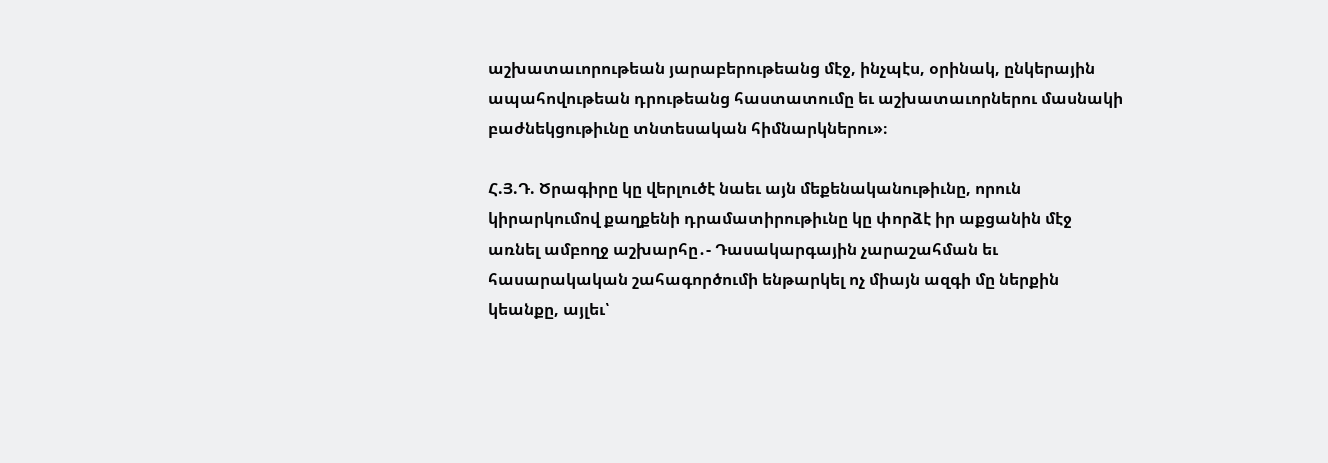աշխատաւորութեան յարաբերութեանց մէջ, ինչպէս, օրինակ, ընկերային ապահովութեան դրութեանց հաստատումը եւ աշխատաւորներու մասնակի բաժնեկցութիւնը տնտեսական հիմնարկներու»։

Հ.Յ.Դ. Ծրագիրը կը վերլուծէ նաեւ այն մեքենականութիւնը, որուն կիրարկումով քաղքենի դրամատիրութիւնը կը փորձէ իր աքցանին մէջ առնել ամբողջ աշխարհը․- Դասակարգային չարաշահման եւ հասարակական շահագործումի ենթարկել ոչ միայն ազգի մը ներքին կեանքը, այլեւ՝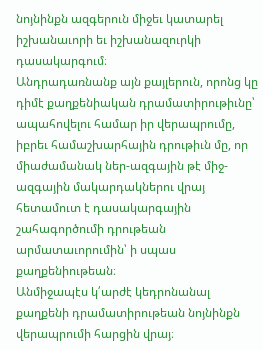նոյնինքն ազգերուն միջեւ կատարել իշխանաւորի եւ իշխանազուրկի դասակարգում։
Անդրադառնանք այն քայլերուն, որոնց կը դիմէ քաղքենիական դրամատիրութիւնը՝ ապահովելու համար իր վերապրումը, իբրեւ համաշխարհային դրութիւն մը, որ միաժամանակ ներ-ազգային թէ միջ-ազգային մակարդակներու վրայ հետամուտ է դասակարգային շահագործումի դրութեան արմատաւորումին՝ ի սպաս քաղքենիութեան։
Անմիջապէս կ՛արժէ կեդրոնանալ քաղքենի դրամատիրութեան նոյնինքն վերապրումի հարցին վրայ։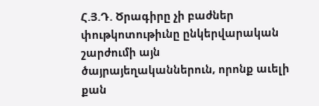Հ.Յ.Դ. Ծրագիրը չի բաժներ փութկոտութիւնը ընկերվարական շարժումի այն ծայրայեղականներուն, որոնք աւելի քան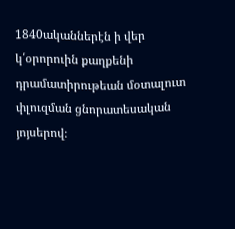1840ականներէն ի վեր կ՛օրորուին քաղքենի դրամատիրութեան մօտալուտ փլուզման ցնորատեսական յոյսերով։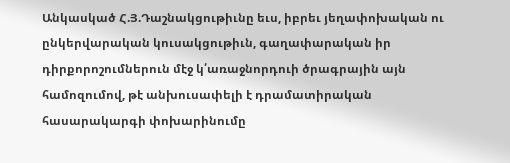Անկասկած Հ.Յ.Դաշնակցութիւնը եւս, իբրեւ յեղափոխական ու ընկերվարական կուսակցութիւն, գաղափարական իր դիրքորոշումներուն մէջ կ՛առաջնորդուի ծրագրային այն համոզումով, թէ անխուսափելի է դրամատիրական հասարակարգի փոխարինումը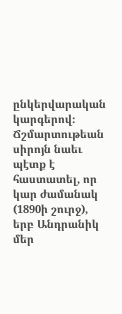ընկերվարական կարգերով։
Ճշմարտութեան սիրոյն նաեւ պէտք է հաստատել, որ կար ժամանակ (1890ի շուրջ), երբ Անդրանիկ մեր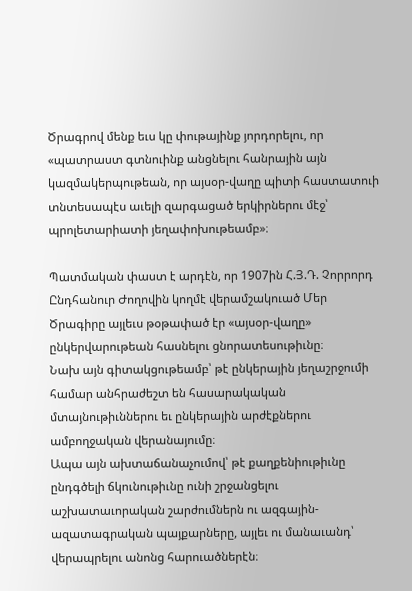Ծրագրով մենք եւս կը փութայինք յորդորելու, որ «պատրաստ գտնուինք անցնելու հանրային այն կազմակերպութեան, որ այսօր-վաղը պիտի հաստատուի տնտեսապէս աւելի զարգացած երկիրներու մէջ՝ պրոլետարիատի յեղափոխութեամբ»։

Պատմական փաստ է արդէն, որ 1907ին Հ.Յ.Դ. Չորրորդ Ընդհանուր Ժողովին կողմէ վերամշակուած Մեր Ծրագիրը այլեւս թօթափած էր «այսօր-վաղը» ընկերվարութեան հասնելու ցնորատեսութիւնը։
Նախ այն գիտակցութեամբ՝ թէ ընկերային յեղաշրջումի համար անհրաժեշտ են հասարակական մտայնութիւններու եւ ընկերային արժէքներու ամբողջական վերանայումը։
Ապա այն ախտաճանաչումով՝ թէ քաղքենիութիւնը ընդգծելի ճկունութիւնը ունի շրջանցելու աշխատաւորական շարժումներն ու ազգային-ազատագրական պայքարները, այլեւ ու մանաւանդ՝ վերապրելու անոնց հարուածներէն։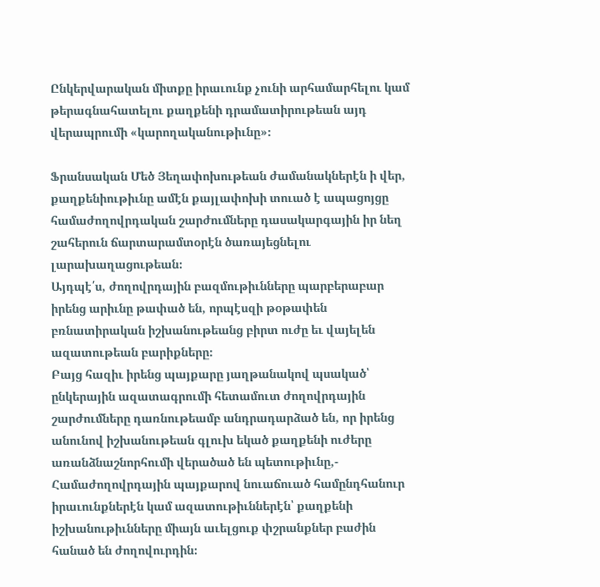Ընկերվարական միտքը իրաւունք չունի արհամարհելու կամ թերագնահատելու քաղքենի դրամատիրութեան այդ վերապրումի «կարողականութիւնը»։

Ֆրանսական Մեծ Յեղափոխութեան ժամանակներէն ի վեր, քաղքենիութիւնը ամէն քայլափոխի տուած է ապացոյցը համաժողովրդական շարժումները դասակարգային իր նեղ շահերուն ճարտարամտօրէն ծառայեցնելու լարախաղացութեան։
Այդպէ՛ս, ժողովրդային բազմութիւնները պարբերաբար իրենց արիւնը թափած են, որպէսզի թօթափեն բռնատիրական իշխանութեանց բիրտ ուժը եւ վայելեն ազատութեան բարիքները։
Բայց հազիւ իրենց պայքարը յաղթանակով պսակած՝ ընկերային ազատագրումի հետամուտ ժողովրդային շարժումները դառնութեամբ անդրադարձած են, որ իրենց անունով իշխանութեան գլուխ եկած քաղքենի ուժերը առանձնաշնորհումի վերածած են պետութիւնը,- Համաժողովրդային պայքարով նուաճուած համընդհանուր իրաւունքներէն կամ ազատութիւններէն՝ քաղքենի իշխանութիւնները միայն աւելցուք փշրանքներ բաժին հանած են ժողովուրդին։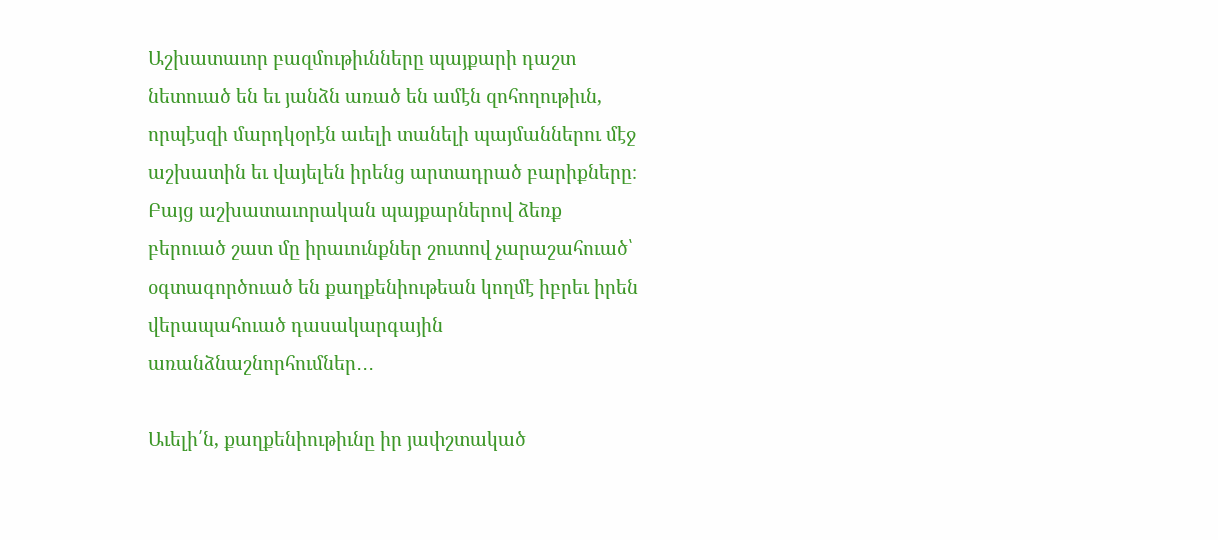Աշխատաւոր բազմութիւնները պայքարի դաշտ նետուած են եւ յանձն առած են ամէն զոհողութիւն, որպէսզի մարդկօրէն աւելի տանելի պայմաններու մէջ աշխատին եւ վայելեն իրենց արտադրած բարիքները։
Բայց աշխատաւորական պայքարներով ձեռք բերուած շատ մը իրաւունքներ շուտով չարաշահուած՝ օգտագործուած են քաղքենիութեան կողմէ իբրեւ իրեն վերապահուած դասակարգային առանձնաշնորհումներ․․․

Աւելի՛ն, քաղքենիութիւնը իր յափշտակած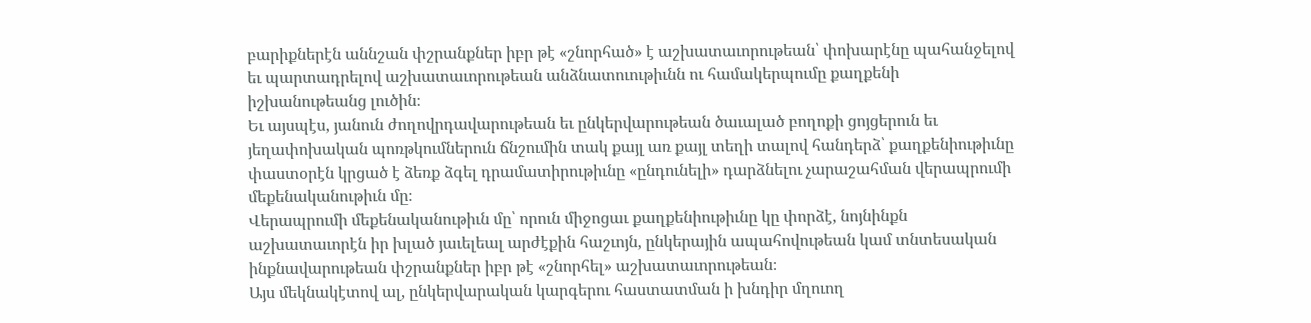բարիքներէն աննշան փշրանքներ իբր թէ «շնորհած» է աշխատաւորութեան՝ փոխարէնը պահանջելով եւ պարտադրելով աշխատաւորութեան անձնատուութիւնն ու համակերպումը քաղքենի իշխանութեանց լուծին։
Եւ այսպէս, յանուն ժողովրդավարութեան եւ ընկերվարութեան ծաւալած բողոքի ցոյցերուն եւ յեղափոխական պոռթկումներուն ճնշումին տակ քայլ առ քայլ տեղի տալով հանդերձ՝ քաղքենիութիւնը փաստօրէն կրցած է ձեռք ձգել դրամատիրութիւնը «ընդունելի» դարձնելու չարաշահման վերապրումի մեքենականութիւն մը։
Վերապրումի մեքենականութիւն մը՝ որուն միջոցաւ քաղքենիութիւնը կը փորձէ, նոյնինքն աշխատաւորէն իր խլած յաւելեալ արժէքին հաշւոյն, ընկերային ապահովութեան կամ տնտեսական ինքնավարութեան փշրանքներ իբր թէ «շնորհել» աշխատաւորութեան։
Այս մեկնակէտով ալ, ընկերվարական կարգերու հաստատման ի խնդիր մղուող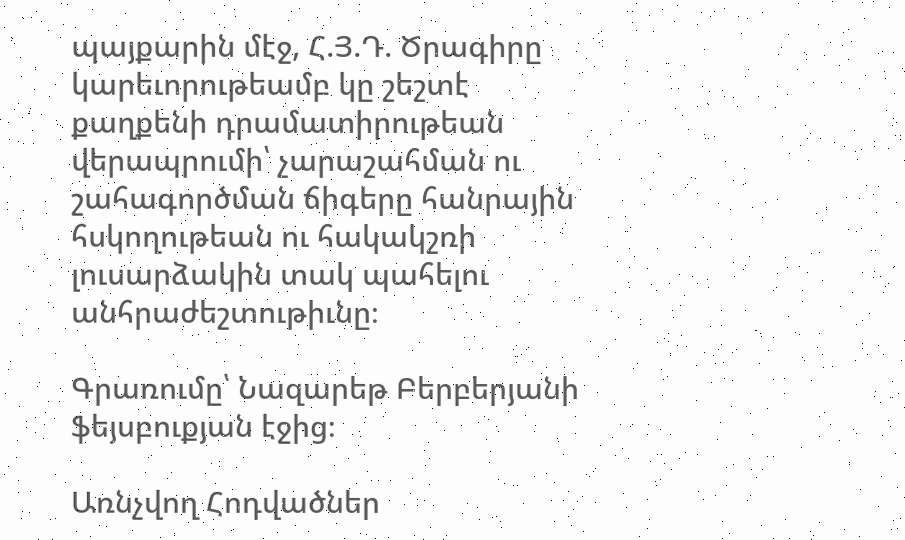պայքարին մէջ, Հ.Յ.Դ. Ծրագիրը կարեւորութեամբ կը շեշտէ քաղքենի դրամատիրութեան վերապրումի՝ չարաշահման ու շահագործման ճիգերը հանրային հսկողութեան ու հակակշռի լուսարձակին տակ պահելու անհրաժեշտութիւնը։

Գրառումը՝ Նազարեթ Բերբերյանի ֆեյսբուքյան էջից։

Առնչվող Հոդվածներ